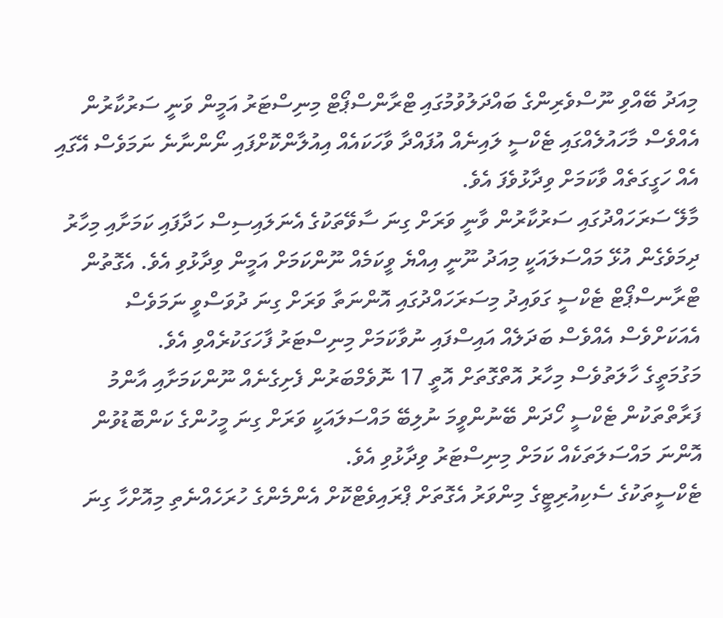މިއަދު ބޭއްވި ނޫސްވެރިންގެ ބައްދަލުވުމުގައި ޓްރާންސްޕޯޓް މިނިސްޓަރު އަމީން ވަނީ ސަރުކާރުން އެއްވެސް މާހައުލެއްގައި ޓެކްސީ ލައިނެއް އުފައްދާ ވާހަކައެއް އިއުލާންކޮށްފައި ނޯންނާނެ ނަމަވެސް އޭގައި އެއް ހަގީގަތެއް ވާކަމަށް ވިދާޅުވެފަ އެވެ.
މާލޭ ސަރަހައްދުގައި ސަރުކާރުން ވާނީ ވަރަށް ގިނަ ސާވޭތަކުގެ އެނަލައިސިސް ހަދާފައި ކަމަށާއި މިހާރު ދިމަވެގެން އުޅޭ މައްސަލައަކީ މިއަދު ނޫނީ އިއްޔެ ވީކަމެއް ނޫންކަމަށް އަމީން ވިދާޅުވި އެވެ. އެގޮތުން ޓްރާނސްޕޯޓް ޓެކްސީ ގަވައިދު މިސަރަހައްދުގައި އޮންނަތާ ވަރަށް ގިނަ ދުވަސްވީ ނަމަވެސް އެއަކަށްވެސް އެއްވެސް ބަދަލެއް އައިސްފައި ނުވާކަމަށް މިނިސްޓަރު ފާހަގަކުރެއްވި އެވެ.
މަގުމަތީގެ ހާލަތުވެސް މިހާރު އޮތްގޮތަށް އޮތީ 17 ނޮވެމްބަރުން ފެށިގެނެއް ނޫންކަމަށާއި އާންމު ފަރާތްތަކުން ޓެކްސީ ހޯދަން ބޭނުންވީމަ ނުލިބޭ މައްސަލައަކީ ވަރަށް ގިނަ މީހުންގެ ކަންބޮޑުވުން އޮންނަ މައްސަލަތަކެއް ކަމަށް މިނިސްޓަރު ވިދާޅުވި އެވެ.
ޓެކްސީތަކުގެ ސެކިއުރިޓީގެ މިންވަރު އެގޮތަށް ޕްރައިވެޓްކޮށް އެންމެންގެ ހުރަހެއްނެތި މިއޮށްހާ ގިނަ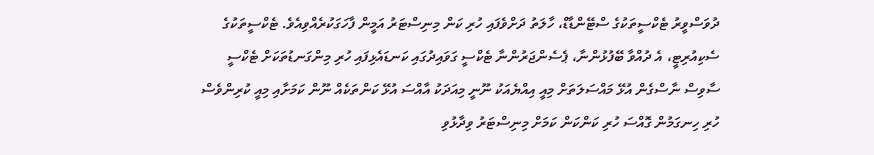ދުވަސްވީރު ޓެކްސީތަކުގެ ސްޓޭންޑާޑް، ހާލަތު ދަށްވެފައި ހުރި ކަން މިނިސްޓަރު އަމީން ފާހަގަކުރެއްވިއެވެ. ޓެކްސީތަކުގެ ސެކިއުރިޓީ، އެ ދުއްވާ ބޭފުޅުންނާ، ޕެސެންޖަރުންނާ ޓެކްސީ ގަވައިދުގައި ކަނޑައެޅިފައި ހުރި މިންގަނޑުތަކަށް ޓެކްސީ ސާވިސް ނާސްގެން އުޅޭ މައްސަލަތަށް މިއީ އިއްޔެއަކު ނޫނީ މިއަދަކު އާއްސަ އުޅޭ ކަންތަކެއް ނޫން ކަމަށާއި މިއީ ކުރިންވެސް ހުރި ހިނގަމުން ގޮއްސަ ހުރި ކަންކަން ކަމަށް މިނިސްޓަރު ވިދާޅުވި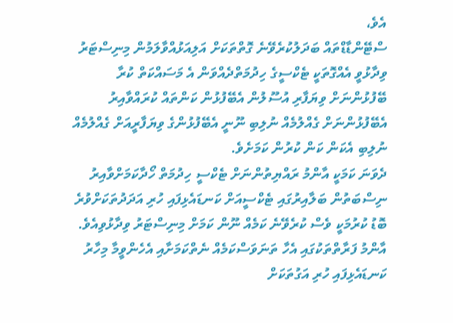އެވެ،
ސްޓޭންޑާޑްތައް ބަދަލުކުރެވޭނެ ގޮތްތަކަށް އަލިއަޅުއްވާލަމުން މިނިސްޓަރު ވިދާޅުވީ އެއްގޮތަކީ ޓެކްސީގެ ހިދުމަތްދެއްވަން އެ މަސައްކަތް ކުރާ ބޭފުޅުންނަށް ވިޔަފާރި އުސޫލުން އެބޭފުޅުން ކަންތައް ކުރައްވާއިރު އެބޭފުޅުންނަށް ގެއްލުމެއް ނުލިބި ނޫނީ އެބޭފުޅުންގެ ވިޔަފާރީއަށް ގެއްލުމެއް ނުލިބި އެކަން ކަން ކުރުން ކަމަށެވެ.
ދެވަނަ ކަމަކީ އާންމު ރައްޔިތުންނަށް ޓެކްސީ ހިދުމަތް ހޯދާކަމަށްވާއިރު ނިސްބަތުން ބަލާއިރުގައި ޓެކްސީއަށް ކަނޑައެޅިފައި ހުރި އަދަދުތަކަށްވުރެ ބޮޑު ކުރުމަކީ ވެސް ކުރެވޭނެ ކަމެއް ނޫން ކަމަށް މިނިސްޓަރު ވިދާޅުވިއެވެ. އާންމު ފަރާތްތަކުގައި އެހާ ތަނަވަސްކަމެއް ނެތްކަމަށާއި އެހެންވީމާ މިހާރު ކަނޑައެޅިފައި ހުރި އަގުތަކަށް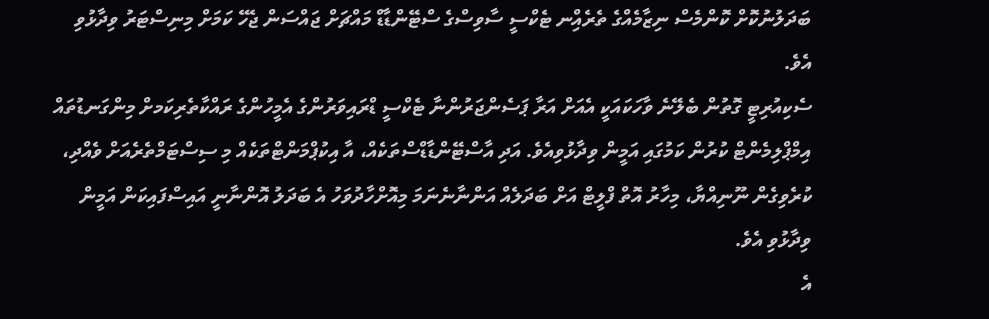ބަދަލުނުކޮށް ކޮންމެސް ނިޒާމެއްގެ ތެރެއިްނ ޓެކްސީ ސާވިސްގެ ސްޓޭންޑާޑް މައްޗަށް ޖައްސަން ޖެހޭ ކަމަށް މިނިސްޓަރު ވިދާޅުވި އެވެ.
ސެކިއުރިޓީ ގޮތުން ބެލޭނެ ވާހަކައަކީ އެއަށް އަރާ ޕަސެންޖަރުންނާ ޓެކްސީ ޑްރައިވަރުންގެ އެމީހުންގެ ރައްކާތެރިކަމށް މިންގަނޑުތައް އިމްޕްލިމެންޓް ކުރުން ކަމުގައި އަމީން ވިދާޅުވިއެވެ. އަދި އާސްޓޭންޑާޑްސްތަކެއް، އާ އިކުޕްމަންޓްތަކެއް މި ސިސްޓަމްތެރެއަށް ވެއްދި، ކުރެވިގެން ނޫނިއްޔާ، މިހާރު އޮތް ފްލީޓް އަށް ބަދަލެއް އަންނާނެނަމަ މިއޮށްހާދުވަހު އެ ބަދަލު އޮންނާނީ އައިސްފައިކަން އަމީން ވިދާޅުވި އެވެ.
އެ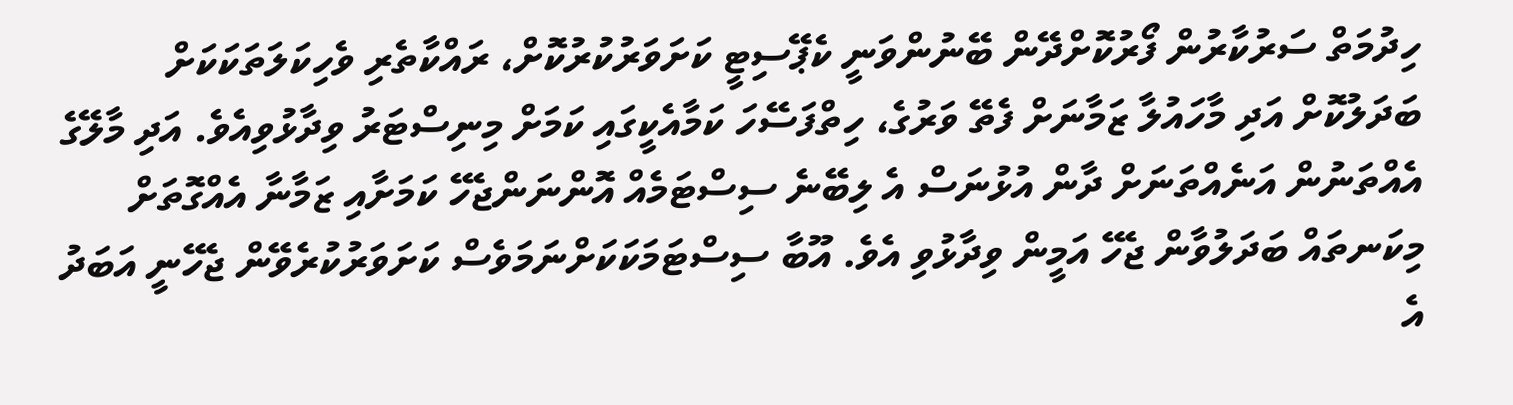ހިދުމަތް ސަރުކާރުން ފޯރުކޮށްދޭން ބޭނުންވަނީ ކެޕޭސިޓީ ކަށަވަރުކުރުކޮށް، ރައްކާތެރި ވެހިކަލަތަކަކަށް ބަދަލުކޮށް އަދި މާހައުލާ ޒަމާނަށް ފެތޭ ވަރުގެ، ހިތްފަސޭހަ ކަމާއެކީގައި ކަމަށް މިނިސްޓަރު ވިދާޅުވިއެވެ. އަދި މާލޭގެ އެއްތަނުން އަނެއްތަނަށް ދާން އުޅުނަސް އެ ލިބޭނެ ސިސްޓަމެއް އޮންނަންޖެހޭ ކަމަށާއި ޒަމާނާ އެއްގޮތަށް މިކަނތައް ބަދަލުވާން ޖެހޭ އަމީން ވިދާޅުވި އެވެ. އޫބާ ސިސްޓަމަކަކަށްނަމަވެސް ކަށަވަރުކުރެވޭން ޖެހޭނީ އަބަދު އެ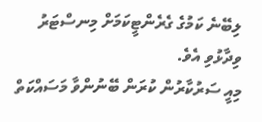ލިބޭނެ ކަމުގެ ގެރެންޓީކަމަށް މިނސްޓަރު ވިދާޅުވި އެވެ.
މިއީ ސަރުކާރުން ކުރަން ބޭނުންވާ މަސައްކަތް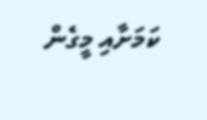ކަމަށާއި މީގެން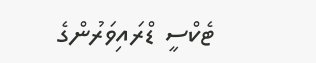ޓެކްސީ ޑްރައިވަރުންގެ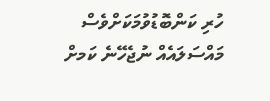ހުރި ކަންބޮޑުވުމަކަށްވެސް މައްސަލައެއް ނުޖެހޭނެ ކަމށް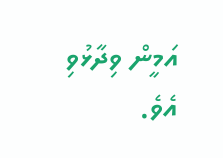އަމީން ވިދާޅުވި އެވެ.